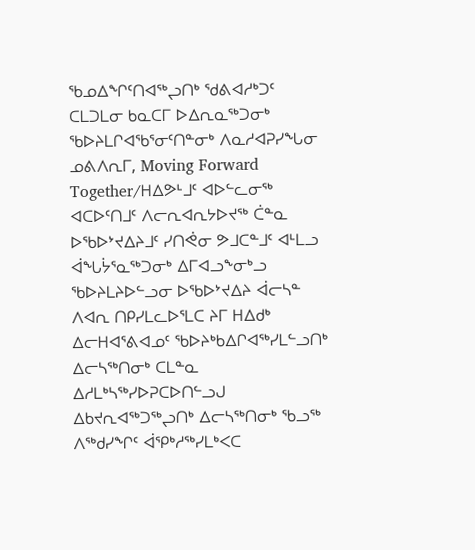ᖃᓄᐃᖏᑦᑎᐊᖅᖢᑎᒃ ᖁᕕᐊᓱᒃᑐᑦ
ᑕᒪᑐᒪᓂ ᑲᓇᑕᒥ ᐅᐃᕆᓇᖅᑐᓂᒃ ᖃᐅᔨᒪᒋᐊᖃᕐᓂᑦᑎᓐᓂᒃ ᐱᓇᓱᐊᕈᓯᖓᓂ ᓄᕕᐱᕆᒥ, Moving Forward Together/ᕼᐃᕗᒻᒧᑦ ᐊᐅᓪᓚᓂᖅ ᐊᑕᐅᑦᑎᒧᑦ ᐱᓕᕆᐊᕆᔭᐅᔪᖅ ᑖᓐᓇ ᐅᖃᐅᔾᔪᐃᔨᒧᑦ ᓯᑎᕚᓂ ᕗᒧᑕᓐᒧᑦ ᐊᒻᒪᓗ ᐋᖓᔮᕐᓇᖅᑐᓂᒃ ᐃᒥᐊᓗᖕᓂᒃᓗ ᖃᐅᔨᒪᔨᐅᓪᓗᓂ ᐅᖃᐅᔾᔪᐃᔨ ᐋᓕᓴᓐ ᐱᐊᕆ ᑎᑭᓯᒪᓚᐅᕐᒪᑕ ᔨᒥ ᕼᐃᑯᒃ ᐃᓕᕼᐊᕐᕕᐊᓄᑦ ᖃᐅᔨᒃᑲᐃᒋᐊᖅᓯᒪᓪᓗᑎᒃ ᐃᓕᓴᖅᑎᓂᒃ ᑕᒪᓐᓇ ᐃᓱᒪᒃᓴᖅᓯᐅᕈᑕᐅᑎᓪᓗᒍ ᐃᑲᔪᕆᐊᖅᑐᖅᖢᑎᒃ ᐃᓕᓴᖅᑎᓂᒃ ᖃᓗᖅ ᐱᖅᑯᓯᖏᑦ ᐋᕿᒃᓱᖅᓯᒪᒃᐸᑕ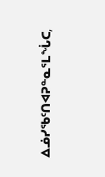ᐃᓅᓯᖃᑦᑎᐊᕈᓐᓇᕐᒪᖔᑕ,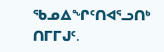ᖃᓄᐃᖏᑦᑎᐊᕐᓗᑎᒃ ᑎᒥᒥᒍᑦ.